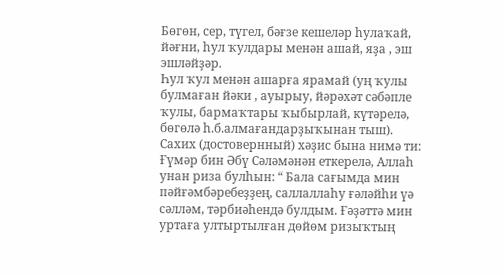Бөгөн, сер, түгел, бәғзе кешеләр һулаҡай, йәғни, һул ҡулдары менән ашай, яҙа , эш эшләйҙәр.
Һул ҡул менән ашарға ярамай (уң ҡулы булмаған йәки , ауырыу, йәрәхәт сәбәпле ҡулы, бармаҡтары ҡыбырлай, күтәрелә, бөгөлә һ.б.алмағандарҙыҡынан тыш).
Сахих (достовернный) хәҙис бына нимә ти:
Ғүмәр бин Әбү Сәләмәнән еткерелә, Аллаһ унан риза булһын: “ Бала сағымда мин пәйғәмбәребеҙҙең, саллаллаһу ғәләйһи үә сәлләм, тәрбиәһендә булдым. Ғәҙәттә мин уртаға ултыртылған дөйөм ризыҡтың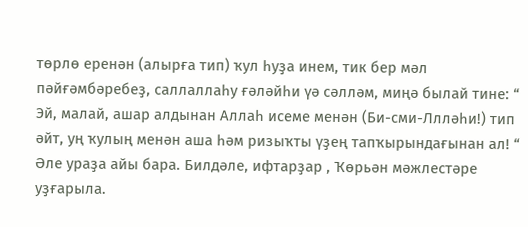төрлө еренән (алырға тип) ҡул һуҙа инем, тик бер мәл пәйғәмбәребеҙ, саллаллаһу ғәләйһи үә сәлләм, миңә былай тине: “ Эй, малай, ашар алдынан Аллаһ исеме менән (Би-сми-Ллләһи!) тип әйт, уң ҡулың менән аша һәм ризыҡты үҙең тапҡырындағынан ал! “
Әле ураҙа айы бара. Билдәле, ифтарҙар , Ҡөрьән мәжлестәре уҙғарыла.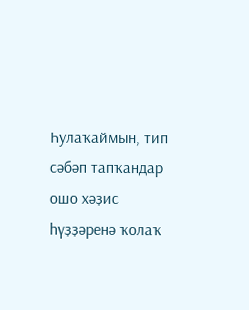Һулаҡаймын, тип сәбәп тапҡандар ошо хәҙис һүҙҙәренә ҡолаҡ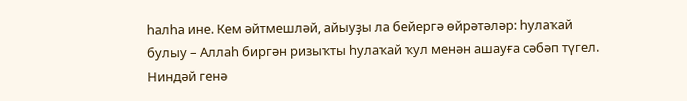һалһа ине. Кем әйтмешләй, айыуҙы ла бейергә өйрәтәләр: һулаҡай булыу – Аллаһ биргән ризыҡты һулаҡай ҡул менән ашауға сәбәп түгел. Ниндәй генә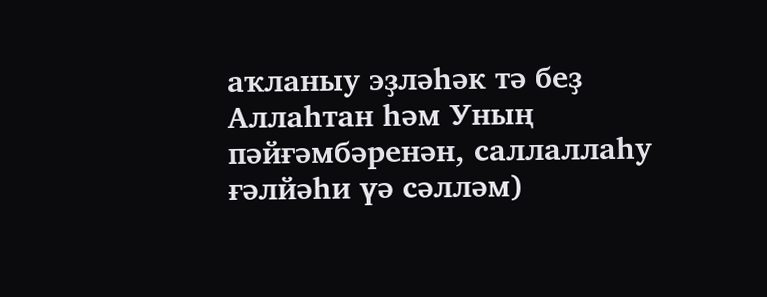аҡланыу эҙләһәк тә беҙ Аллаһтан һәм Уның пәйғәмбәренән, саллаллаһу ғәлйәһи үә сәлләм)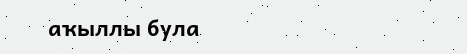аҡыллы була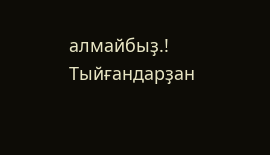алмайбыҙ.! Тыйғандарҙан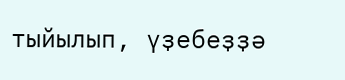тыйылып, үҙебеҙҙә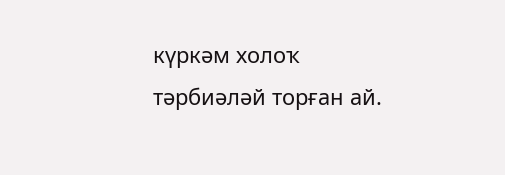күркәм холоҡ тәрбиәләй торған ай.